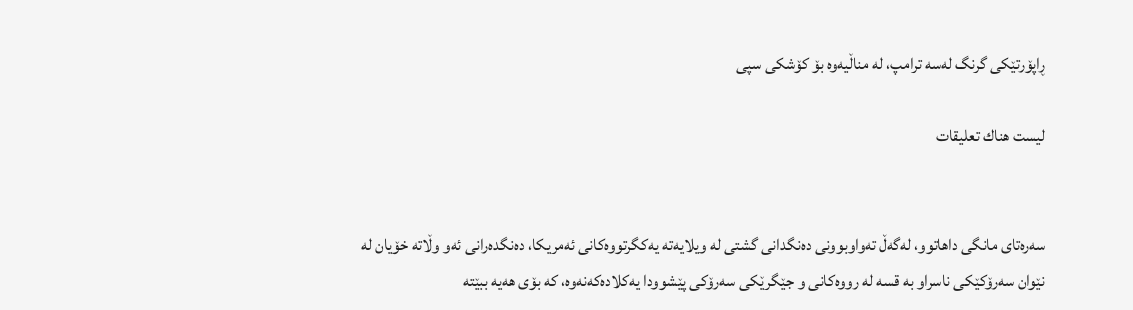ڕاپۆرتێكی گرنگ لەسە ترامپ، لە مناڵیەوە بۆ كۆشكی سپی

ليست هناك تعليقات


سەرەتای مانگی داهاتوو، لەگەڵ تەواوبوونی دەنگدانی گشتی لە ویلایەتە یەکگرتووەکانی ئەمریکا، دەنگدەرانی ئەو وڵاتە خۆیان لە نێوان سەرۆکێکی ناسراو بە قسە لە رووەکانی و جێگرێکی سەرۆکی پێشوودا یەکلادەکەنەوە، کە بۆی هەیە ببێتە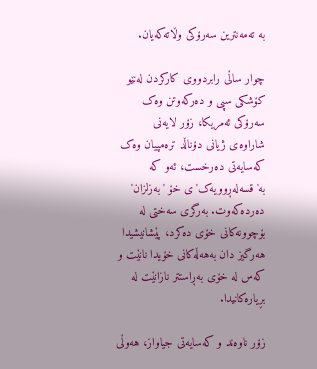بە تەمەنترین سەرۆکی وڵاتەکەیان.

چوار ساڵی رابردووی کارکردن لەنێو کۆشکی سپی و دەرکەوتن وەک سەرۆکی ئەمریکا، زۆر لایەنی شاراوەی ژیانی دۆناڵد ترەمپیان وەک کەسایەتی دەرخست، ئەو کە بە'قسەلەڕوویەک'ی خۆ 'بەزلزان' دەردەکەوت. بەرگری سەختی لە بۆچوونەکانی خۆی دەکرد، پێشانیشیدا هەرگیز دان بەهەڵەکانی خۆیدا نانێت و کەس لە خۆی بەڕاستتر نازانێت لە بڕیارەکانیدا.

زۆر ناوەند و کەسایەتی جیاواز، هەوڵی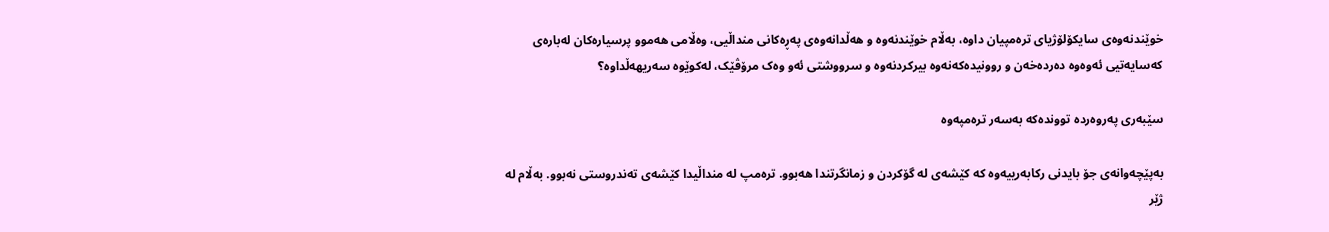خوێندنەوەی سایکۆلۆژیای ترەمپیان داوە، بەڵام خوێندنەوە و هەڵدانەوەی پەڕەکانی منداڵیی، وەڵامی هەموو پرسیارەکان لەبارەی کەسایەتیی ئەوەوە دەردەخەن و روونیدەکەنەوە بیرکردنەوە و سرووشتی ئەو وەک مرۆڤێک، لەکوێوە سەریهەڵداوە؟

سێبەری پەروەردە تووندەکە بەسەر ترەمپەوە

بەپێچەوانەی جۆ بایدنی رکابەرییەوە کە کێشەی لە گۆکردن و زمانگرتندا هەبوو. ترەمپ لە منداڵیدا کێشەی تەندروستی نەبوو. بەڵام لە ژێر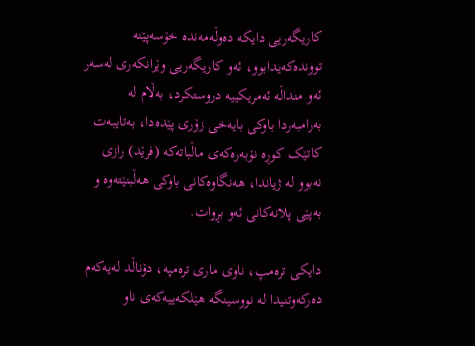کاریگەریی دایکە دەوڵەمەندە خۆسەپێنە تووندەکەیدابوو، ئەو کاریگەریی وێرانکەری لەسەر ئەو منداڵە ئەمریکییە دروستکرد، بەڵام لە بەرامبەردا باوکی بایەخی زۆری پێدەدا، بەتایبەت کاتێک کوڕە نۆبەرەکەی ماڵباتەکە (فرێد) رازی نەبوو لە ژیاندا، هەنگاوەکانی باوکی هەڵبنێتەوە و بەپێی پلانەکانی ئەو بڕوات.

دایکی ترەمپ، ناوی ماری ترەمپە، دۆناڵد لەیەکەم دەرکەوتنیدا لە نووسینگە هێلکەییەکەی ناو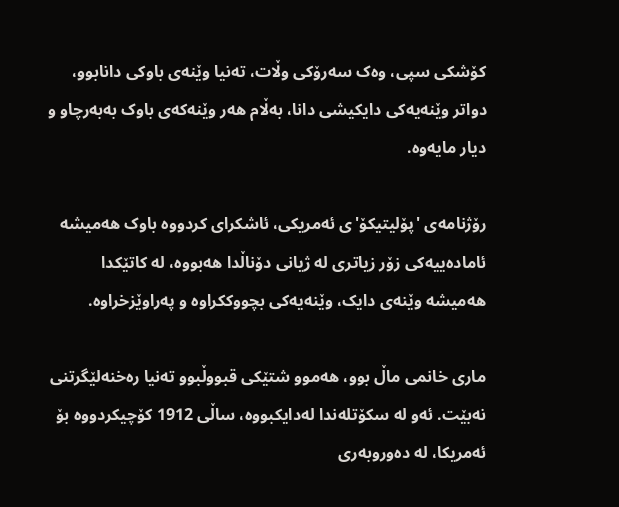کۆشکی سپی، وەک سەرۆکی وڵات، تەنیا وێنەی باوکی دانابوو، دواتر وێنەیەکی دایکیشی دانا، بەڵام هەر وێنەکەی باوک بەبەرچاو و دیار مایەوە.

رۆژنامەی 'پۆلیتیکۆ'ی ئەمریکی، ئاشکرای کردووە باوک هەمیشە ئامادەییەکی زۆر زیاتری لە ژیانی دۆناڵدا هەبووە، لە کاتێکدا هەمیشە وێنەی دایک، وێنەیەکی بچووککراوە و پەراوێزخراوە.

ماری خانمی ماڵ بوو، هەموو شتێکی قبووڵبوو تەنیا رەخنەلێگرتنی نەبێت. ئەو لە سکۆتلەندا لەدایکبووە، ساڵی 1912 کۆچیکردووە بۆ ئەمریکا، لە دەوروبەری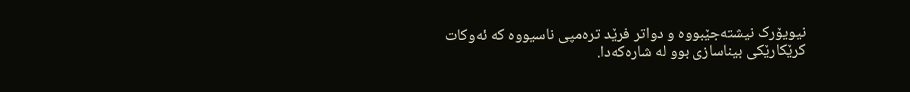نیویۆرک نیشتەجێبووە و دواتر فرێد ترەمپی ناسیووە کە ئەوکات کرێکارێكی بیناسازی بوو لە شارەکەدا.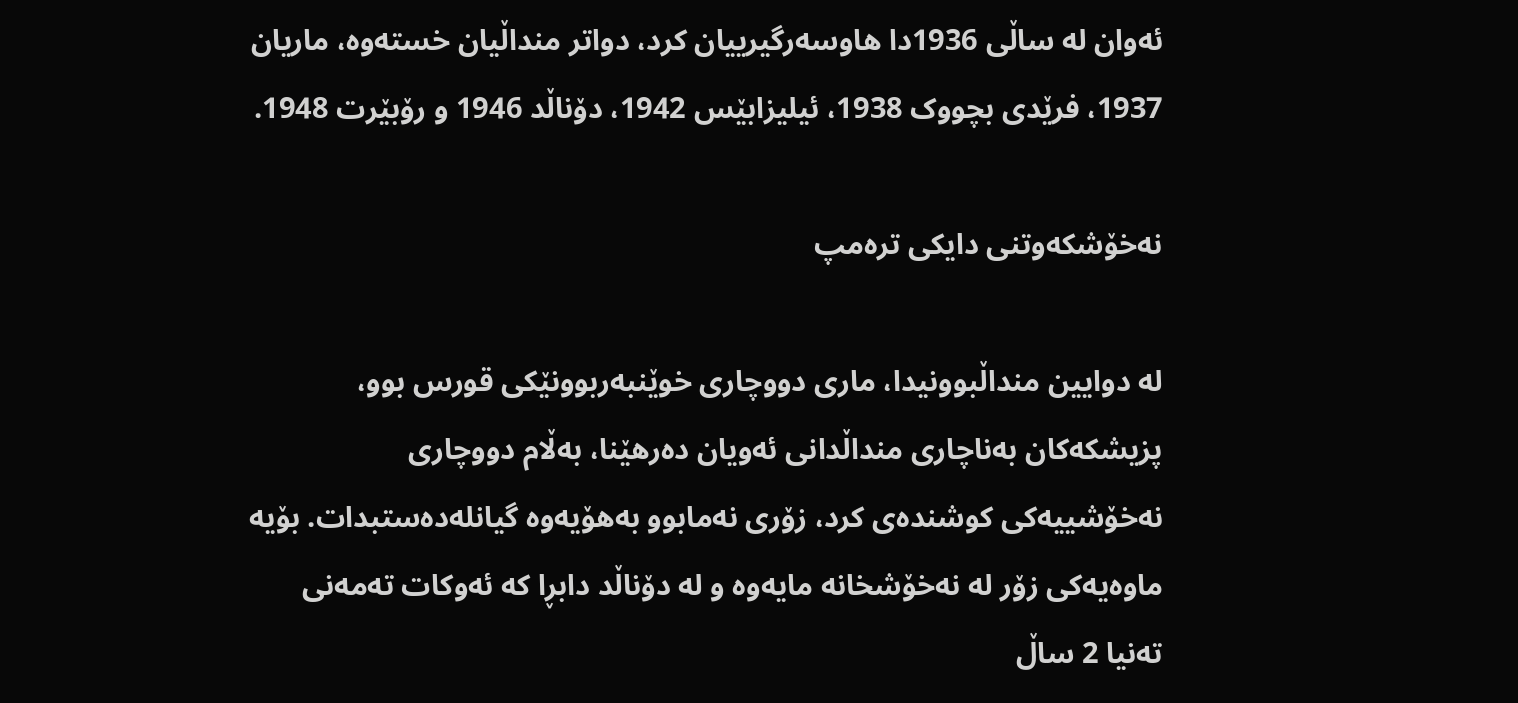ئەوان لە ساڵی 1936دا هاوسەرگیرییان کرد، دواتر منداڵیان خستەوە، ماریان 1937، فرێدی بچووک 1938، ئیلیزابێس 1942، دۆناڵد 1946 و رۆبێرت 1948.

نەخۆشکەوتنی دایکی ترەمپ

لە دوایین منداڵبوونیدا، ماری دووچاری خوێنبەربوونێکی قورس بوو، پزیشکەکان بەناچاری منداڵدانی ئەویان دەرهێنا، بەڵام دووچاری نەخۆشییەکی کوشندەی کرد، زۆری نەمابوو بەهۆیەوە گیانلەدەستبدات. بۆیە ماوەیەکی زۆر لە نەخۆشخانە مایەوە و لە دۆناڵد دابڕا کە ئەوکات تەمەنی تەنیا 2 ساڵ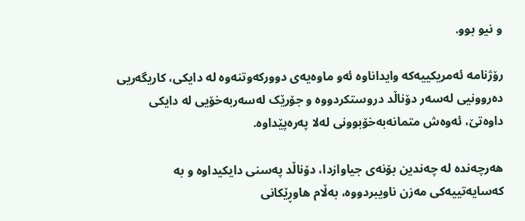و نیو بوو.

رۆژنامە ئەمریکییەکە وایداناوە ئەو ماوەیەی دوورکەوتنەوە لە دایکی، کاریگەریی دەروونیی لەسەر دۆناڵد دروستکردووە و جۆرێک لەسەربەخۆیی لە دایکی داوەتێ، ئەوەش متمانەبەخۆبوونی لەلا پەرەپێداوە.

هەرچەندە لە چەندین بۆنەی جیاوازدا، دۆناڵد پەسنی دایکیداوە و بە کەسایەتییەکی مەزن ناویبردووە، بەڵام هاوڕێکانی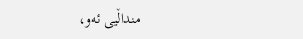منداڵیی ئەو،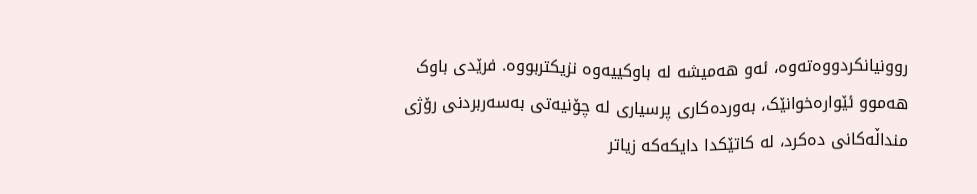روونیانکردووەتەوە، ئەو هەمیشە لە باوکییەوە نزیکتربووە. فرێدی باوک هەموو ئێوارەخوانێک، بەوردەکاری پرسیاری لە چۆنیەتی بەسەربردنی رۆژی منداڵەکانی دەکرد، لە کاتێکدا دایکەکە زیاتر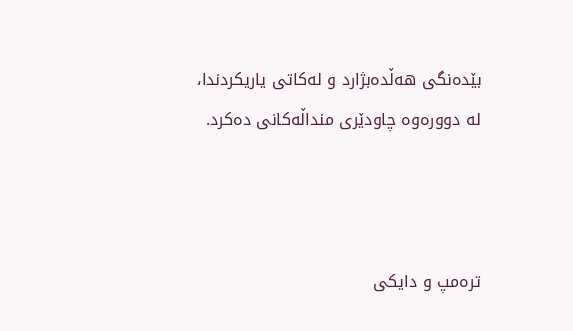بێدەنگی هەڵدەبژارد و لەکاتی یاریکردندا، لە دوورەوە چاودێری منداڵەکانی دەکرد.



ترەمپ و دایکی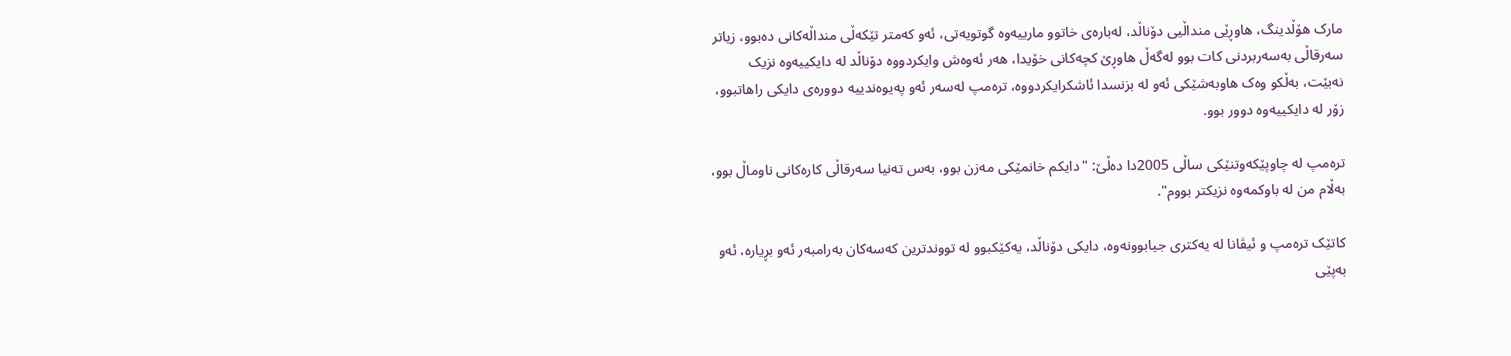مارک هۆڵدینگ، هاوڕێی منداڵیی دۆناڵد، لەبارەی خاتوو مارییەوە گوتویەتی، ئەو کەمتر تێکەڵی منداڵەکانی دەبوو، زیاتر سەرقاڵی بەسەربردنی کات بوو لەگەڵ هاوڕێ کچەکانی خۆیدا، هەر ئەوەش وایکردووە دۆناڵد لە دایکییەوە نزیک نەبێت، بەڵکو وەک هاوبەشێکی ئەو لە بزنسدا ئاشکرایکردووە، ترەمپ لەسەر ئەو پەیوەندییە دوورەی دایکی راهاتبوو، زۆر لە دایکییەوە دوور بوو.

ترەمپ لە چاوپێکەوتنێکی ساڵی 2005دا دەڵێ: "دایکم خانمێکی مەزن بوو، بەس تەنیا سەرقاڵی کارەکانی ناوماڵ بوو، بەڵام من لە باوکمەوە نزیکتر بووم".

کاتێک ترەمپ و ئیڤانا لە یەکتری جیابوونەوە، دایکی دۆناڵد، یەکێکبوو لە تووندترین کەسەکان بەرامبەر ئەو بڕیارە، ئەو بەپێی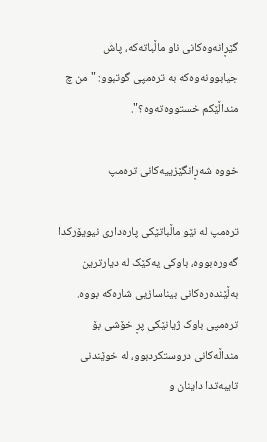گێڕانەوەکانی ناو ماڵباتەکە، پاش جیابوونەوەکە بە ترەمپی گوتبوو: "من چ منداڵێکم خستووەتەوە؟".

خووە شەڕانگێزییەکانی ترەمپ

ترەمپ لە نێو ماڵباتێکی پارەداری نیویۆرکدا گەورەبووە، باوکی یەکێک لە دیارترین بەڵێندەرەکانی بیناسازیی شارەکە بووە. ترەمپی باوک ژیانێکی پڕ خۆشی بۆ منداڵەکانی دروستکردبوو، لە خوێندنی تایبەتدا داینان و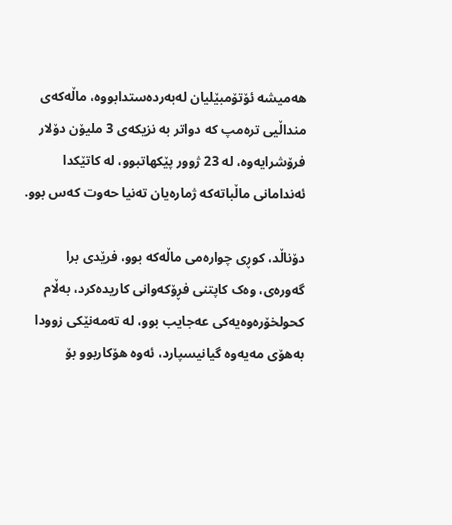هەمیشە ئۆتۆمبێلیان لەبەردەستدابووە، ماڵەکەی منداڵیی ترەمپ کە دواتر بە نزیکەی 3 ملیۆن دۆلار فرۆشرایەوە، لە 23 ژوور پێکهاتبوو، لە کاتێکدا ئەندامانی ماڵباتەکە ژمارەیان تەنیا حەوت کەس بوو.

دۆناڵد، کوڕی چوارەمی ماڵەکە بوو، فرێدی برا گەورەی، وەک کاپتنی فڕۆکەوانی کاریدەکرد، بەڵام کحولخۆرەوەیەکی عەجایب بوو، لە تەمەنێکی زوودا بەهۆی مەیەوە گیانیسپارد، ئەوە هۆکاربوو بۆ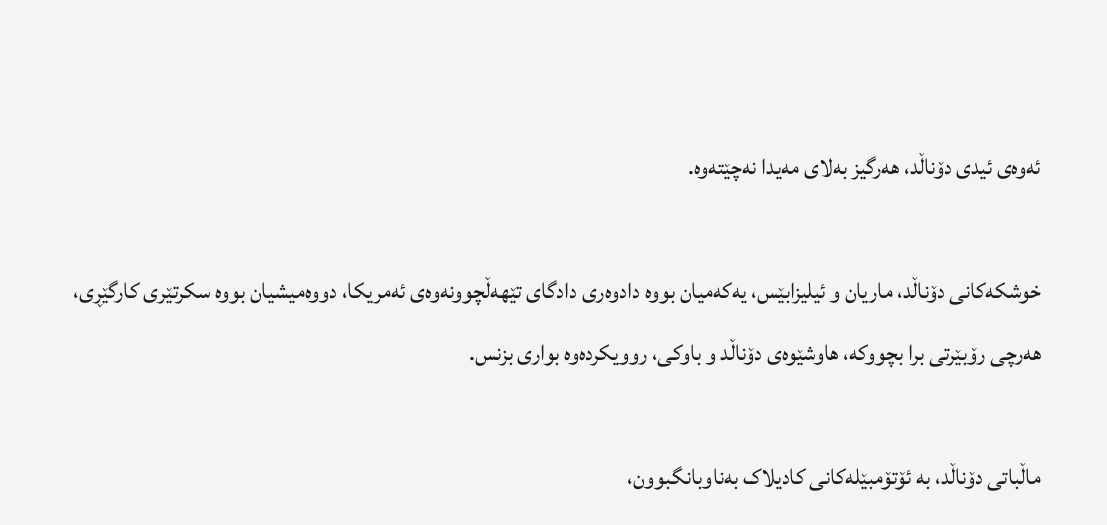ئەوەی ئیدی دۆناڵد، هەرگیز بەلای مەیدا نەچێتەوە.

خوشکەکانی دۆناڵد، ماریان و ئیلیزابێس، یەکەمیان بووە دادوەری دادگای تێهەڵچوونەوەی ئەمریکا، دووەمیشیان بووە سکرتێری کارگێڕی، هەرچی رۆبێرتی برا بچووکە، هاوشێوەی دۆناڵد و باوکی، روویکردەوە بواری بزنس.

ماڵباتی دۆناڵد، بە ئۆتۆمبێلەکانی کادیلاک بەناوبانگبوون،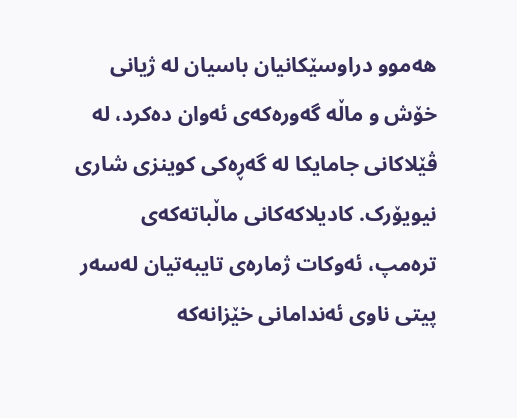هەموو دراوسێکانیان باسیان لە ژیانی خۆش و ماڵە گەورەکەی ئەوان دەکرد، لە ڤێلاکانی جامایکا لە گەڕەکی کوینزی شاری نیویۆرک. کادیلاکەکانی ماڵباتەکەی ترەمپ، ئەوکات ژمارەی تایبەتیان لەسەر پیتی ناوی ئەندامانی خێزانەکە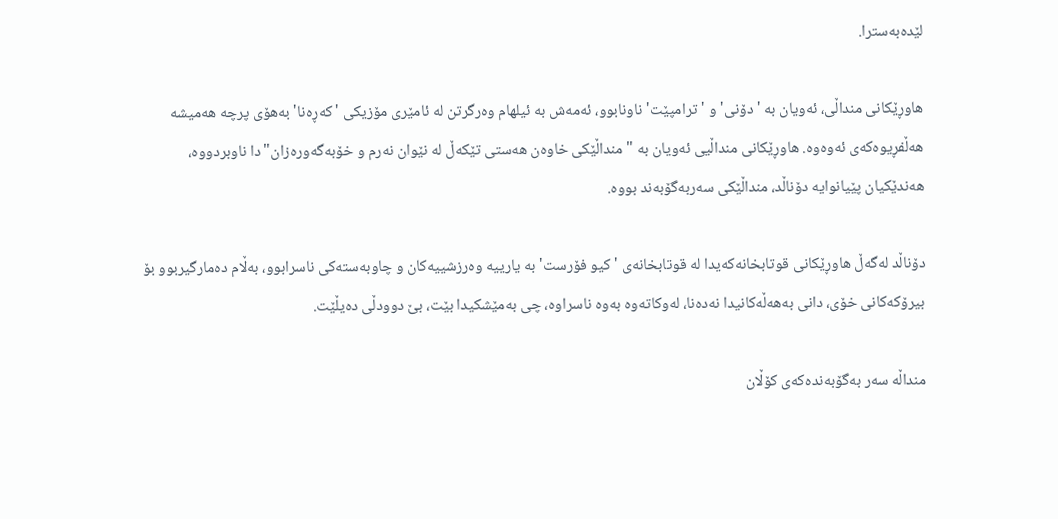لێدەبەسترا.

هاوڕێکانی منداڵی، ئەویان بە 'دۆنی' و 'ترامپێت' ناونابوو، ئەمەش بە ئیلهام وەرگرتن لە ئامێری مۆزیکی 'کەڕەنا' بەهۆی پرچە هەمیشە هەڵفڕیوەکەی ئەوەوە. هاوڕێکانی منداڵیی ئەویان بە "منداڵێکی خاوەن هەستی تێکەڵ لە نێوان نەرم و خۆبەگەورەزان"دا ناوبردووە، هەندێکیان پێیانوایە دۆناڵد، منداڵێکی سەربەگۆبەند بووە.

دۆناڵد لەگەڵ هاوڕێکانی قوتابخانەکەیدا لە قوتابخانەی 'کیو فۆرست' بە یارییە وەرزشییەکان و چاوبەستەکی ناسرابوو، بەڵام دەمارگیربوو بۆ بیرۆکەکانی خۆی، دانی بەهەڵەکانیدا نەدەنا، لەوکاتەوە بەوە ناسراوە، چی بەمێشکیدا بێت، بێ دوودڵی دەیڵێت.

منداڵە سەر بەگۆبەندەکەی کۆڵان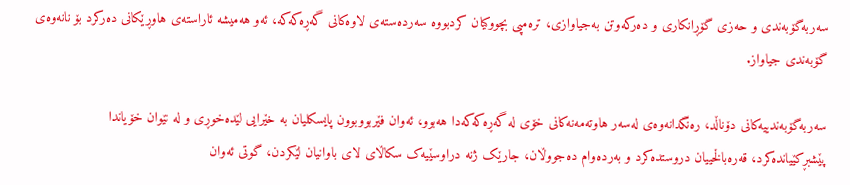سەربەگۆبەندی و حەزی گۆڕانکاری و دەرکەوتن بەجیاوازی، ترەمپی بچووکیان کردبووە سەردەستەی لاوەکانی گەڕەکەکە، ئەو هەمیشە ئاراستەی هاوڕێکانی دەرکرد بۆ نانەوەی گۆبەندی جیاواز.

سەربەگۆبەندییەکانی دۆناڵد، رەنگدانەوەی لەسەر هاوتەمەنەکانی خۆی لە گەڕەکەکەدا هەبوو، ئەوان فێربووبوون پایسکلیان بە خێرایی لێدەخوڕی و لە نێوان خۆیاندا پێشبڕکێیاندەکرد، قەرەباڵخییان دروستدەکرد و بەردەوام دەجووڵان، جارێک ژنە دراوسێیەک سکاڵای لای باوانیان لێکردن، گوتی ئەوان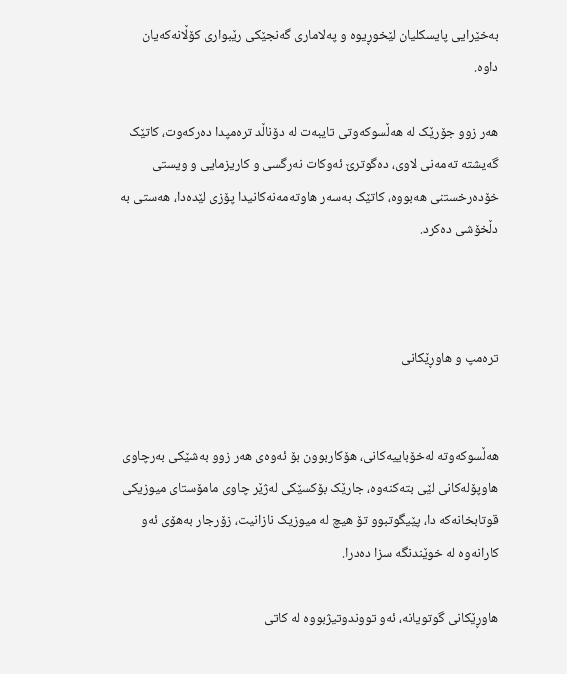بەخێرایی پایسکلیان لێخوڕیوە و پەلاماری گەنجێکی رێبواری کۆڵانەکەیان داوە.

هەر زوو جۆرێک لە هەڵسوکەوتی تایبەت لە دۆناڵد ترەمپدا دەرکەوت، کاتێک گەیشتە تەمەنی لاوی، دەگوترێ ئەوکات نەرگسی و کاریزمایی و ویستی خۆدەرخستنی هەبووە، کاتێک بەسەر هاوتەمەنەکانیدا پۆزی لێدەدا، هەستی بە دڵخۆشی دەکرد.



ترەمپ و هاوڕێکانی


هەڵسوکەوتە لەخۆباییەکانی، هۆکاربوون بۆ ئەوەی هەر زوو بەشێکی بەرچاوی هاوپۆلەکانی لێی بتەکنەوە، جارێک بۆکسێکی لەژێر چاوی مامۆستای میوزیکی قوتابخانەکە دا، پێیگوتبوو تۆ هیچ لە میوزیک نازانیت، زۆرجار بەهۆی ئەو کارانەوە لە خوێندنگە سزا دەدرا.

هاوڕێکانی گوتویانە، ئەو تووندوتیژبووە لە کاتی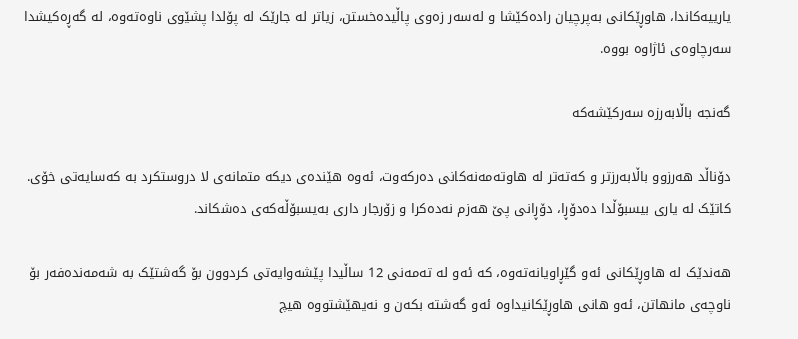یارییەکاندا، هاوڕێکانی بەپرچیان رادەکێشا و لەسەر زەوی پاڵیدەخستن، زیاتر لە جارێک لە پۆلدا پشێوی ناوەتەوە، لە گەڕەکیشدا سەرچاوەی ئاژاوە بووە.

گەنجە باڵابەرزە سەرکێشەکە

دۆناڵد هەرزوو باڵابەرزتر و کەتەتر لە هاوتەمەنەکانی دەرکەوت، ئەوە هێندەی دیکە متمانەی لا دروستکرد بە کەسایەتی خۆی. کاتێک لە یاری بیسبۆڵدا دەدۆڕا، دۆڕانی پێ هەزم نەدەکرا و زۆرجار داری بەیسبۆڵەکەی دەشکاند.

هەندێک لە هاوڕێکانی ئەو گێڕاویانەتەوە، کە ئەو لە تەمەنی 12 ساڵیدا پێشەوایەتی کردوون بۆ گەشتێک بە شەمەندەفەر بۆ ناوچەی مانهاتن، ئەو هانی هاوڕێکانیداوە ئەو گەشتە بکەن و نەیهێشتووە هیچ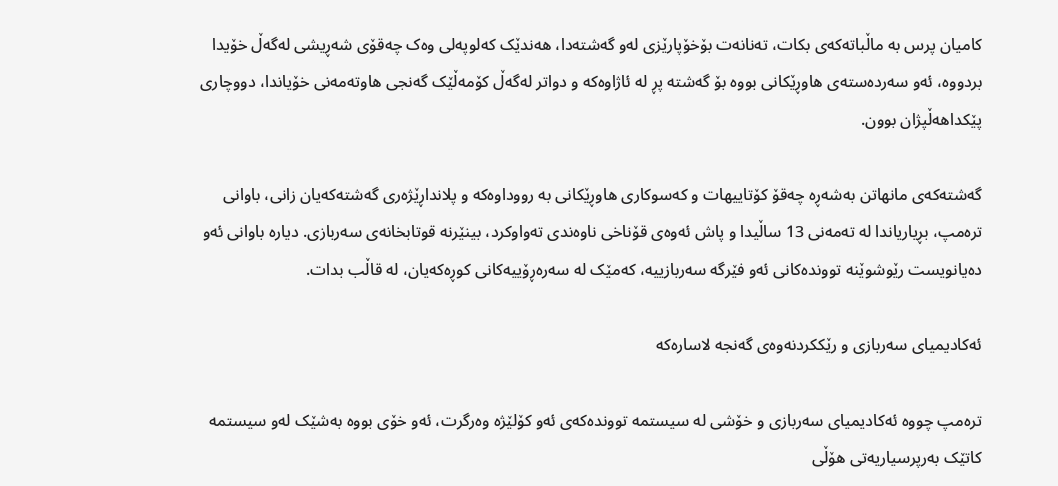کامیان پرس بە ماڵباتەکەی بکات، تەنانەت بۆخۆپارێزی لەو گەشتەدا، هەندێک کەلوپەلی وەک چەقۆی شەڕیشی لەگەڵ خۆیدا بردووە، ئەو سەردەستەی هاوڕێکانی بووە بۆ گەشتە پڕ لە ئاژاوەکە و دواتر لەگەڵ کۆمەڵێک گەنجی هاوتەمەنی خۆیاندا، دووچاری پێکداهەڵپژان بوون.

گەشتەکەی مانهاتن بەشەڕە چەقۆ کۆتاییهات و کەسوکاری هاوڕێکانی بە رووداوەکە و پلانداڕێژەری گەشتەکەیان زانی، باوانی ترەمپ، بڕیاریاندا لە تەمەنی 13 ساڵیدا و پاش ئەوەی قۆناخی ناوەندی تەواوکرد، بینێرنە قوتابخانەی سەربازی. دیارە باوانی ئەو دەیانویست رێوشوێنە تووندەکانی ئەو فێرگە سەربازییە، کەمێک لە سەرەڕۆییەکانی کوڕەکەیان، لە قاڵب بدات.

ئەکادیمیای سەربازی و رێککردنەوەی گەنجە لاسارەکە

ترەمپ چووە ئەکادیمیای سەربازی و خۆشی لە سیستمە تووندەکەی ئەو کۆلێژە وەرگرت، ئەو خۆی بووە بەشێک لەو سیستمە کاتێک بەرپرسیاریەتی هۆڵی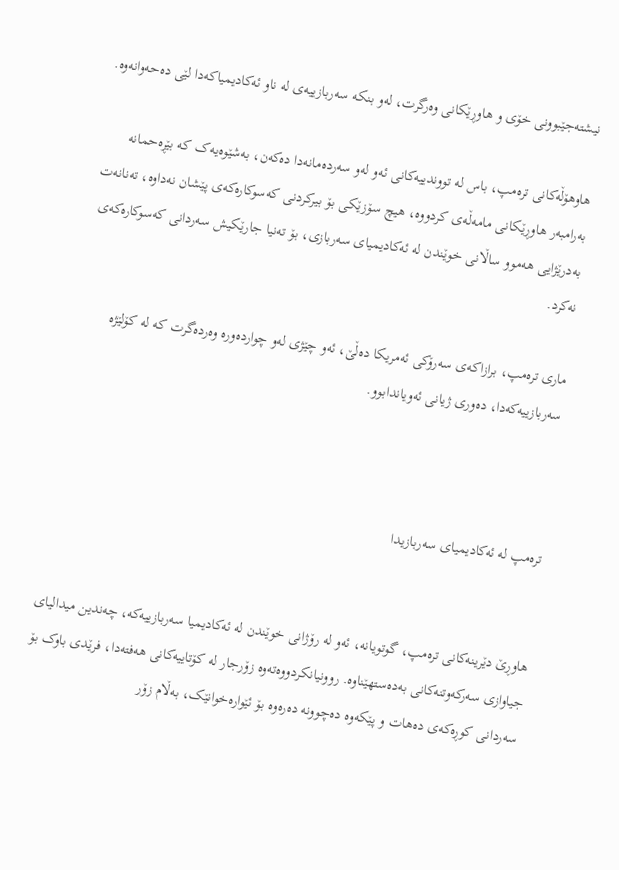نیشتەجێبوونی خۆی و هاوڕێکانی وەرگرت، لەو بنکە سەربازییەی لە ناو ئەکادیمیاکەدا لێی دەحەوانەوە.

هاوهۆڵەکانی ترەمپ، باس لە تووندییەکانی ئەو لەو سەردەمانەدا دەکەن، بەشێوەیەک کە بێڕەحمانە بەرامبەر هاوڕێکانی مامەڵەی کردووە، هیچ سۆزێکی بۆ بیرکردنی کەسوکارەکەی پێشان نەداوە، تەنانەت بەدرێژایی هەموو ساڵانی خوێندن لە ئەکادیمیای سەربازی، بۆ تەنیا جارێکیش سەردانی کەسوکارەکەی نەکرد.

ماری ترەمپ، برازاکەی سەرۆکی ئەمریکا دەڵێ، ئەو چێژی لەو چواردەورە وەردەگرت کە لە کۆلێژە سەربازییەکەدا، دەوری ژیانی ئەویاندابوو.



ترەمپ لە ئەکادیمیای سەربازیدا


هاوڕێ دێرینەکانی ترەمپ، گوتویانە، ئەو لە رۆژانی خوێندن لە ئەکادیمیا سەربازییەکە، چەندین میدالیای جیاوازی سەرکەوتنەکانی بەدەستهێناوە. روونیانکردووەتەوە زۆرجار لە کۆتاییەکانی هەفتەدا، فرێدی باوک بۆ سەردانی کوڕەکەی دەهات و پێکەوە دەچوونە دەرەوە بۆ ئێوارەخوانێک، بەڵام زۆر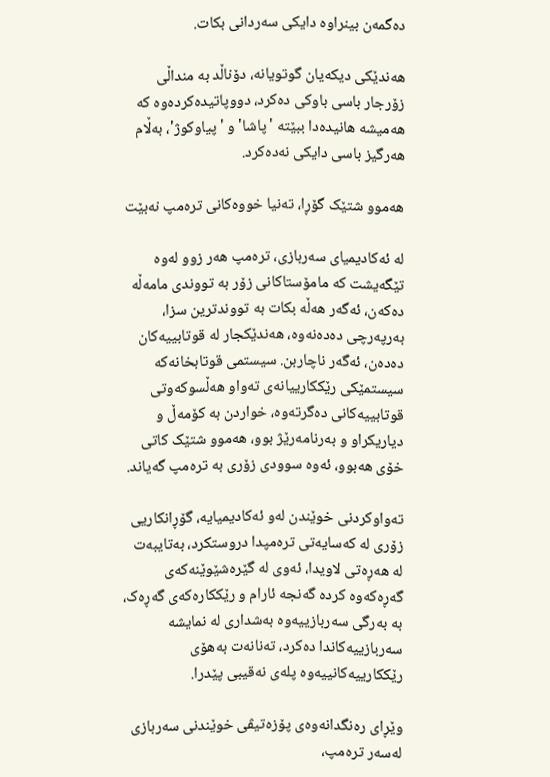دەگمەن بینراوە دایکی سەردانی بکات.

هەندێکی دیکەیان گوتویانە، دۆناڵد بە منداڵی زۆرجار باسی باوکی دەکرد، دووپاتیدەکردەوە کە هەمیشە هانیدەدا ببێتە 'پاشا' و 'پیاوکوژ'، بەڵام هەرگیز باسی دایکی نەدەکرد.

هەموو شتێک گۆڕا، تەنیا خووەکانی ترەمپ نەبێت

لە ئەکادیمیای سەربازی، ترەمپ هەر زوو لەوە تێگەیشت کە مامۆستاکانی زۆر بە تووندی مامەڵە دەکەن، ئەگەر هەڵە بکات بە تووندترین سزا، بەرپەرچی دەدەنەوە، هەندێکجار لە قوتابییەکان دەدەن، ئەگەر ناچاربن. سیستمی قوتابخانەکە سیستمێکی رێککارییانەی تەواو هەڵسوکەوتی قوتابییەکانی دەگرتەوە، خواردن بە کۆمەڵ و دیاریکراو و بەرنامەرێژ بوو، هەموو شتێک کاتی خۆی هەبوو، ئەوە سوودی زۆری بە ترەمپ گەیاند.

تەواوکردنی خوێندن لەو ئەکادیمیایە، گۆڕانکاریی زۆری لە کەسایەتی ترەمپدا دروستکرد، بەتایبەت لە هەڕەتی لاویدا، ئەوی لە گێرەشێوێنەکەی گەڕەکەوە کردە گەنجە ئارام و رێککارەکەی گەڕەک، بە بەرگی سەربازییەوە بەشداری لە نمایشە سەربازییەکاندا دەکرد، تەنانەت بەهۆی رێککارییەکانییەوە پلەی نەقیبی پێدرا.

وێڕای رەنگدانەوەی پۆزەتیڤی خوێندنی سەربازی لەسەر ترەمپ،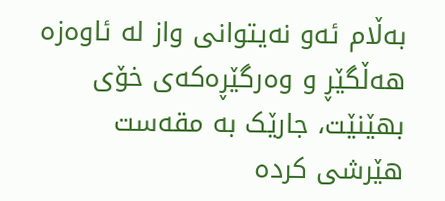بەڵام ئەو نەیتوانی واز لە ئاوەزە هەڵگێڕ و وەرگێڕەکەی خۆی بهێنێت، جارێک بە مقەست هێرشی کردە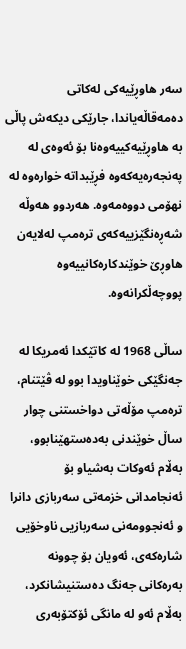سەر هاوڕێیەکی لەکاتی دەمەقاڵەیاندا، جارێکی دیکەش پاڵی بە هاوڕێیەکییەوەنا بۆ ئەوەی لە پەنجەرەیەکەوە فڕێبداتە خوارەوە لە نهۆمی دووەمەوە. هەردوو هەوڵە شەڕەنگێزییەکەی ترەمپ لەلایەن هاوڕێ خوێندکارەکانییەوە پووچەڵکرانەوە.

ساڵی 1968 لە کاتێکدا ئەمریکا لە جەنگێکی خوێناویدا بوو لە ڤێتنام، ترەمپ مۆڵەتی دواخستنی چوار ساڵ خوێندنی بەدەستهێنابوو، بەڵام ئەوکات بەشیاو بۆ ئەنجامدانی خزمەتی سەربازی دانرا و ئەنجوومەنی سەربازیی ناوخۆیی شارەکەی، ئەویان بۆ چوونە بەرەکانی جەنگ دەستنیشانکرد، بەڵام ئەو لە مانگی ئۆکتۆبەری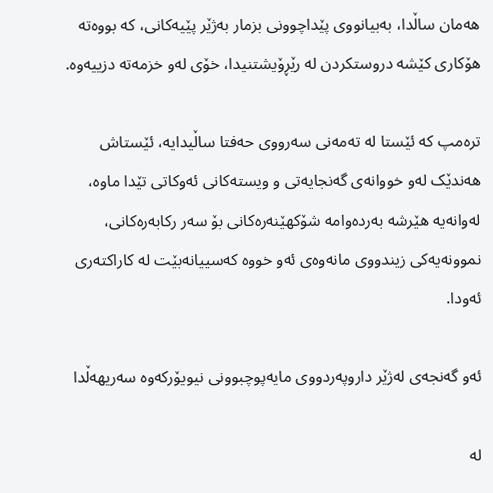هەمان ساڵدا، بەبیانووی پێداچوونی بزمار بەژێر پێیەکانی، کە بووەتە هۆکاری کێشە دروستکردن لە رێڕۆیشتنیدا، خۆی لەو خزمەتە دزییەوە.

ترەمپ کە ئێستا لە تەمەنی سەرووی حەفتا ساڵیدایە، ئێستاش هەندێک لەو خووانەی گەنجایەتی و ویستەکانی ئەوکاتی تێدا ماوە، لەوانەیە هێرشە بەردەوامە شۆکهێنەرەکانی بۆ سەر رکابەرەکانی، نموونەیەکی زیندووی مانەوەی ئەو خووە کەسییانەبێت لە کاراکتەری ئەودا.

ئەو گەنجەی لەژێر داروپەردووی مایەپوچبوونی نیویۆرکەوە سەریهەڵدا

لە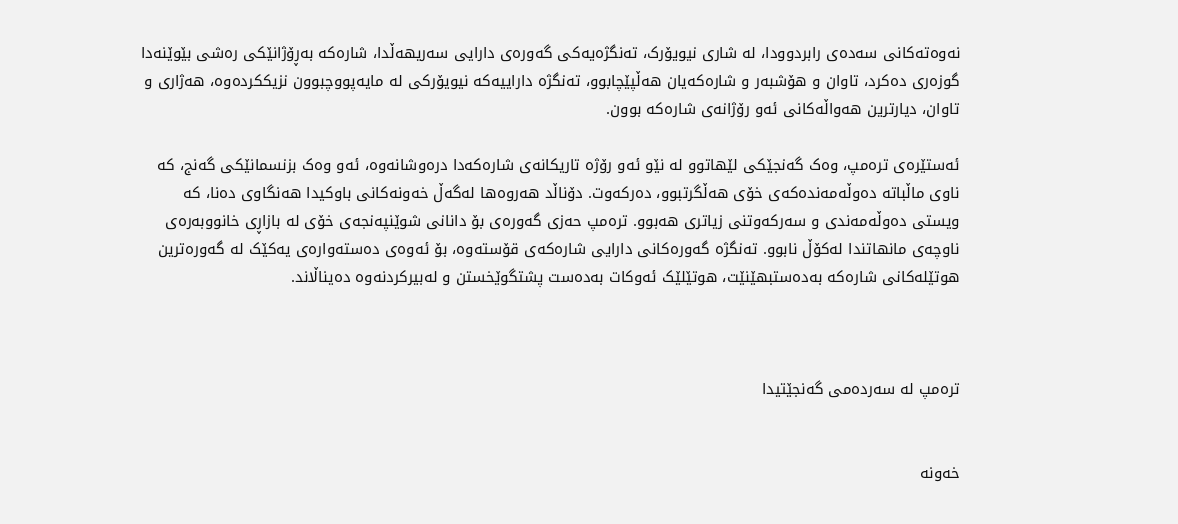نەوەتەکانی سەدەی رابردوودا، لە شاری نیویۆرک، تەنگژەیەکی گەورەی دارایی سەریهەڵدا، شارەکە بەڕۆژانێکی رەشی بێوێنەدا گوزەری دەکرد، تاوان و هۆشبەر و شارەکەیان هەڵپێچابوو، تەنگژە داراییەکە نیویۆرکی لە مایەپووچبوون نزیککردەوە، هەژاری و تاوان، دیارترین هەواڵەکانی ئەو رۆژانەی شارەکە بوون.

ئەستێرەی ترەمپ، وەک گەنجێکی لێهاتوو لە نێو ئەو رۆژە تاریکانەی شارەکەدا درەوشانەوە، ئەو وەک بزنسمانێکی گەنج، کە ناوی ماڵباتە دەوڵەمەندەکەی خۆی هەڵگرتبوو، دەرکەوت. دۆناڵد هەروەها لەگەڵ خەونەکانی باوکیدا هەنگاوی دەنا، کە ویستی دەوڵەمەندی و سەرکەوتنی زیاتری هەبوو. ترەمپ حەزی گەورەی بۆ دانانی شوێنپەنجەی خۆی لە بازاڕی خانووبەرەی ناوچەی مانهاتندا لەکۆڵ نابوو. تەنگژە گەورەکانی دارایی شارەکەی قۆستەوە، بۆ ئەوەی دەستەوارەی یەکێک لە گەورەترین هوتێلەکانی شارەکە بەدەستبهێنێت، هوتێلێک ئەوکات بەدەست پشتگوێخستن و لەبیرکردنەوە دەیناڵاند.



ترەمپ لە سەردەمی گەنجێتیدا


خەونە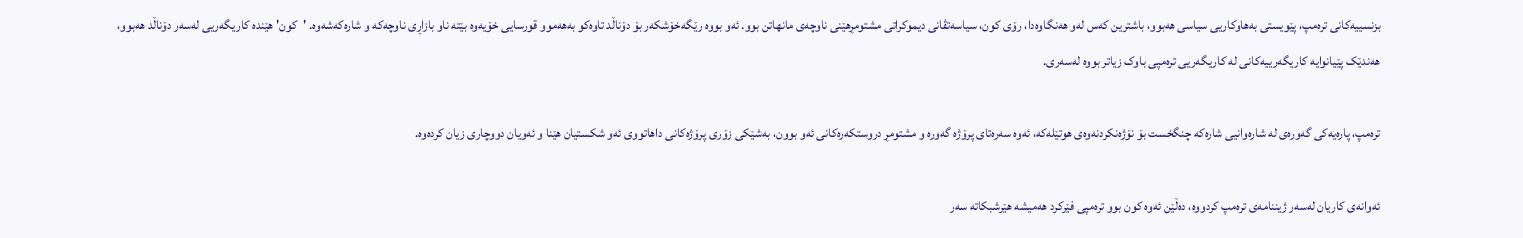بزنسییەکانی ترەمپ، پێویستی بەهاوکاریی سیاسی هەبوو، باشترین کەس لەو هەنگاوەدا، رۆی کون، سیاسەتڤانی دیموکراتی مشتومڕهێنی ناوچەی مانهاتن بوو. ئەو بووە رێگەخۆشکەر بۆ دۆناڵد تاوەکو بەهەموو قورسایی خۆیەوە بێتە ناو بازاڕی ناوچەکە و شارەکەشەوە. 'کون' هێندە کاریگەریی لەسەر دۆناڵد هەبوو، هەندێک پێیانوایە کاریگەرییەکانی لە کاریگەریی ترەمپی باوک زیاتر بووە لەسەری.

ترەمپ، پارەیەکی گەورەی لە شارەوانیی شارەکە چنگخست بۆ نۆژەنکردنەوەی هوتێلەکە، ئەوە سەرەتای پرۆژە گەورە و مشتومڕ دروستکەرەکانی ئەو بوون، بەشێکی زۆری پرۆژەکانی داهاتووی ئەو شکستیان هێنا و ئەویان دووچاری زیان کردەوە.

ئەوانەی کاریان لەسەر ژیننامەی ترەمپ کردووە، دەڵێن ئەوە کون بوو ترەمپی فێرکرد هەمیشە هێرشبکاتە سەر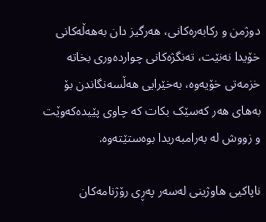دوژمن و رکابەرەکانی، هەرگیز دان بەهەڵەکانی خۆیدا نەنێت، تەنگژەکانی چواردەوری بخاتە خزمەتی خۆیەوە، بەخێرایی هەڵسەنگاندن بۆ بەهای هەر کەسێک بکات کە چاوی پێیدەکەوێت و زووش لە بەرامبەریدا بوەستێتەوە.

ناپاکیی هاوژینی لەسەر پەڕی رۆژنامەکان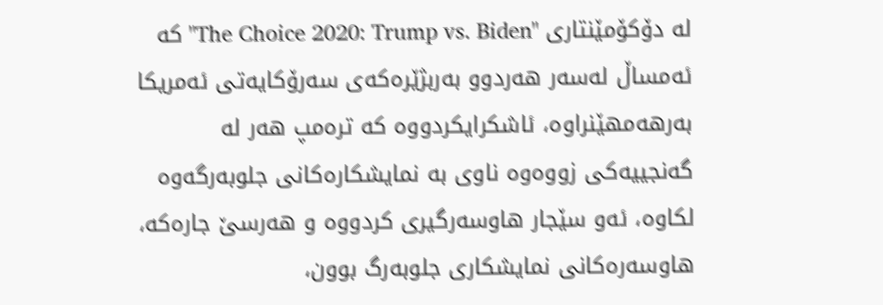لە دۆکۆمێنتاری "The Choice 2020: Trump vs. Biden" کە ئەمساڵ لەسەر هەردوو بەربژێرەکەی سەرۆکایەتی ئەمریکا بەرهەمهێنراوە، ئاشکرایکردووە کە ترەمپ هەر لە گەنجییەکی زووەوە ناوی بە نمایشکارەکانی جلوبەرگەوە لکاوە، ئەو سێجار هاوسەرگیری کردووە و هەرسێ جارەکە، هاوسەرەکانی نمایشکاری جلوبەرگ بوون،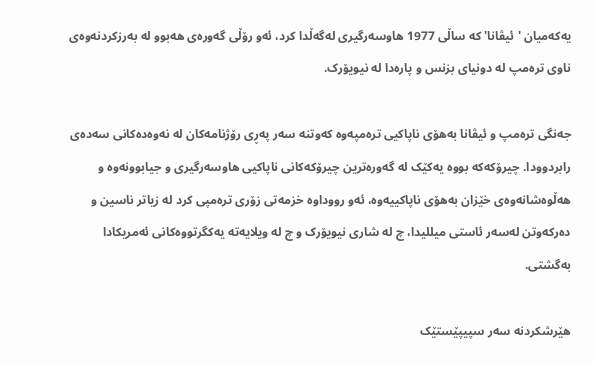یەکەمیان 'ئیڤانا' کە ساڵی 1977 هاوسەرگیری لەگەڵدا کرد، ئەو رۆڵی گەورەی هەبوو لە بەرزکردنەوەی ناوی ترەمپ لە دونیای بزنس و پارەدا لە نیویۆرک.

جەنگی ترەمپ و ئیڤانا بەهۆی ناپاکیی ترەمپەوە کەوتنە سەر پەڕی رۆژنامەکان لە نەوەدەکانی سەدەی رابردوودا. چیرۆکەکە بووە یەکێک لە گەورەترین چیرۆکەکانی ناپاکیی هاوسەرگیری و جیابوونەوە و هەڵوەشانەوەی خێزان بەهۆی ناپاکییەوە، ئەو رووداوە خزمەتی زۆری ترەمپی کرد لە زیاتر ناسین و دەرکەوتن لەسەر ئاستی میللیدا، چ لە شاری نیویۆرک و چ لە ویلایەتە یەکگرتووەکانی ئەمریکادا بەگشتی.

هێرشکردنە سەر سپیپێستێک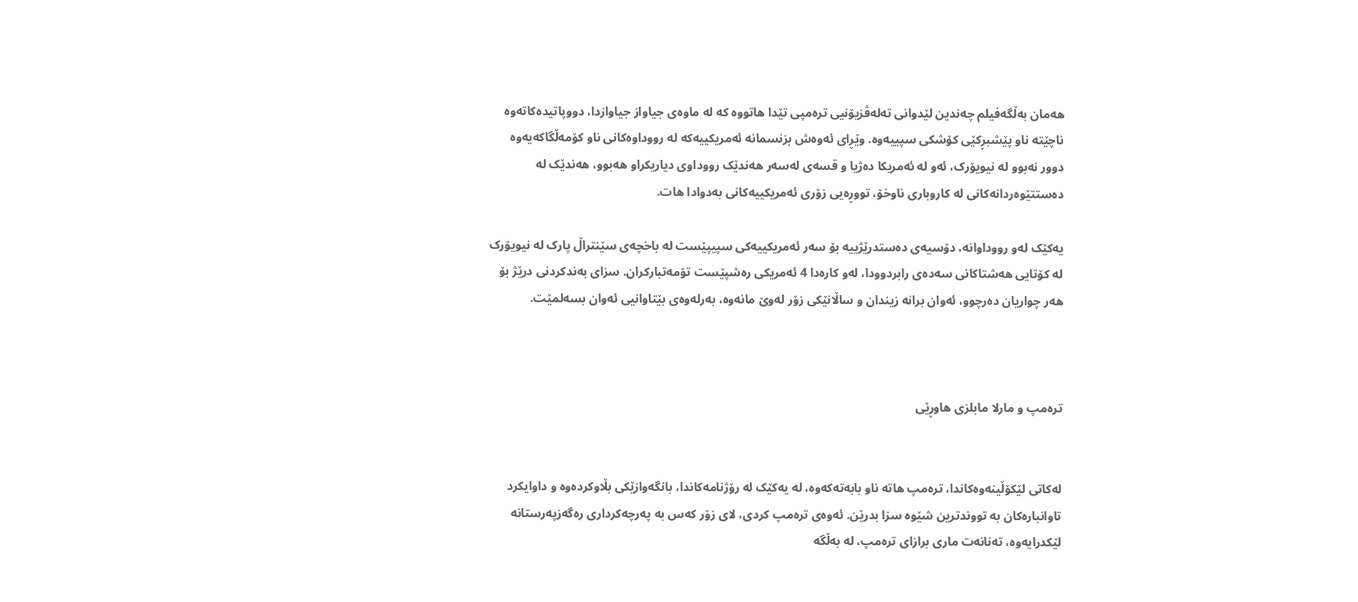هەمان بەڵگەفیلم چەندین لێدوانی تەلەڤزیۆنیی ترەمپی تێدا هاتووە کە لە ماوەی جیاواز جیاوازدا، دووپاتیدەکاتەوە ناچێتە ناو پێشبڕکێی کۆشکی سپییەوە. وێڕای ئەوەش بزنسمانە ئەمریکییەکە لە رووداوەکانی ناو کۆمەڵگاکەیەوە دوور نەبوو لە نیویۆرک، ئەو لە ئەمریکا دەژیا و قسەی لەسەر هەندێک رووداوی دیاریکراو هەبوو، هەندێک لە دەستتێوەردانەکانی لە کاروباری ناوخۆ، تووڕەیی زۆری ئەمریکییەکانی بەدوادا هات.

یەکێک لەو رووداوانە، دۆسیەی دەستدرێژییە بۆ سەر ئەمریکییەکی سپیپێست لە باخچەی سێنتراڵ پارک لە نیویۆرک لە کۆتایی هەشتاکانی سەدەی رابردوودا، لەو کارەدا 4 ئەمریکی رەشپێست تۆمەتبارکران. سزای بەندکردنی درێژ بۆ هەر چواریان دەرچوو، ئەوان برانە زیندان و ساڵانێکی زۆر لەوێ مانەوە، بەرلەوەی بێتاوانیی ئەوان بسەلمێت.



ترەمپ و مارلا مابلزی هاوڕێی


لەکاتی لێکۆڵینەوەکاندا، ترەمپ هاتە ناو بابەتەکەوە، لە یەکێک لە رۆژنامەکاندا، بانگەوازێکی بڵاوکردەوە و داوایکرد تاوانبارەکان بە تووندترین شێوە سزا بدرێن. ئەوەی ترەمپ کردی، لای زۆر کەس بە پەرچەکرداری رەگەزپەرستانە لێکدرایەوە، تەنانەت ماری برازای ترەمپ، لە بەڵگە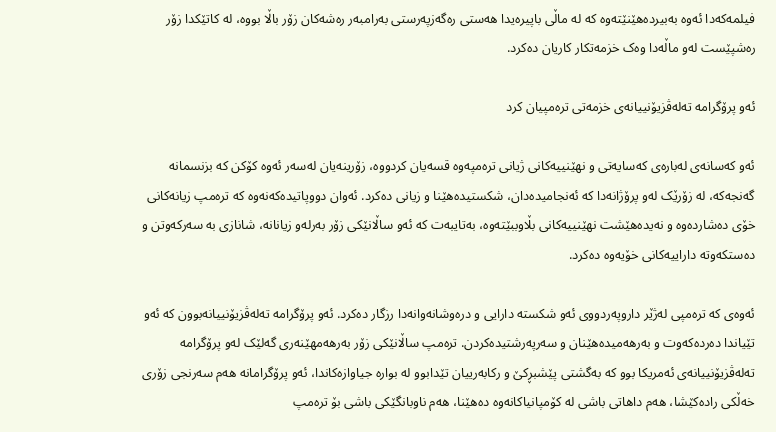فیلمەکەدا ئەوە بەبیردەهێنێتەوە کە لە ماڵی باپیرەیدا هەستی رەگەزپەرستی بەرامبەر رەشەکان زۆر باڵا بووە، لە کاتێکدا زۆر رەشپێست لەو ماڵەدا وەک خزمەتکار کاریان دەکرد.

ئەو پرۆگرامە تەلەڤزیۆنییانەی خزمەتی ترەمپیان کرد

ئەو کەسانەی لەبارەی کەسایەتی و نهێنییەکانی ژیانی ترەمپەوە قسەیان کردووە، زۆرینەیان لەسەر ئەوە کۆکن کە بزنسمانە گەنجەکە، لە زۆرێک لەو پرۆژانەدا کە ئەنجامیدەدان، شکستیدەهێنا و زیانی دەکرد. ئەوان دووپاتیدەکەنەوە کە ترەمپ زیانەکانی خۆی دەشاردەوە و نەیدەهێشت نهێنییەکانی بڵاوببێتەوە، بەتایبەت کە ئەو ساڵانێکی زۆر بەرلەو زیانانە، شانازی بە سەرکەوتن و دەستکەوتە داراییەکانی خۆیەوە دەکرد.

ئەوەی کە ترەمپی لەژێر داروپەردووی ئەو شکستە دارایی و درەوشانەوانەدا رزگار دەکرد. ئەو پرۆگرامە تەلەڤزیۆنییانەبوون کە ئەو تێیاندا دەردەکەوت و بەرهەمیدەهێنان و سەرپەرشتیدەکردن. ترەمپ ساڵانێکی زۆر بەرهەمهێنەری گەلێک لەو پرۆگرامە تەلەڤزیۆنییانەی ئەمریکا بوو کە بەگشتی پێشبڕکێ و رکابەرییان تێدابوو لە بوارە جیاوازەکاندا، ئەو پرۆگرامانە هەم سەرنجی زۆری خەڵکی رادەکێشا، هەم داهاتی باشی لە کۆمپانیاکانەوە دەهێنا، هەم ناوبانگێکی باشی بۆ ترەمپ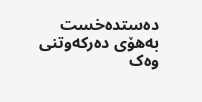دەستدەخست بەهۆی دەرکەوتنی وەک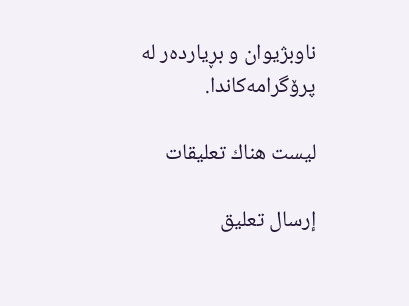ناوبژیوان و بڕیاردەر لە پرۆگرامەکاندا.

ليست هناك تعليقات

إرسال تعليق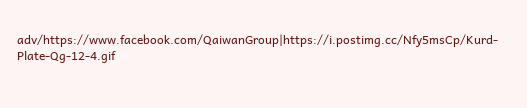adv/https://www.facebook.com/QaiwanGroup|https://i.postimg.cc/Nfy5msCp/Kurd-Plate-Qg-12-4.gif